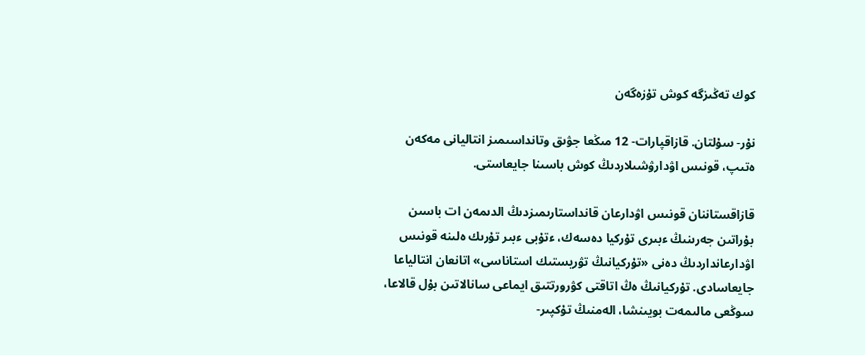كوك تەڭىزگە كوش تۇزەگەن

نۇر- سۇلتان. قازاقپارات- 12 مىڭعا جۋىق وتانداسىمىز انتاليانى مەكەن ەتىپ، قونىس اۋدارۋشىلاردىڭ كوش باسىنا جايعاستى.

قازاقستاننان قونىس اۋدارعان قانداستارىمىزدىڭ الدىمەن ات باسىن بۇراتىن جەرىنىڭ ءبىرى تۇركيا دەسەك، ءتۇبى ءبىر تۇرىك ەلىنە قونىس اۋدارعانداردىڭ دەنى «تۇركيانىڭ تۋريستىك استاناسى» اتانعان انتالياعا جايعاسادى. تۇركيانىڭ ەڭ اتاقتى كۋرورتتىق ايماعى سانالاتىن بۇل قالاعا، سوڭعى مالىمەت بويىنشا، الەمنىڭ تۇكپىر-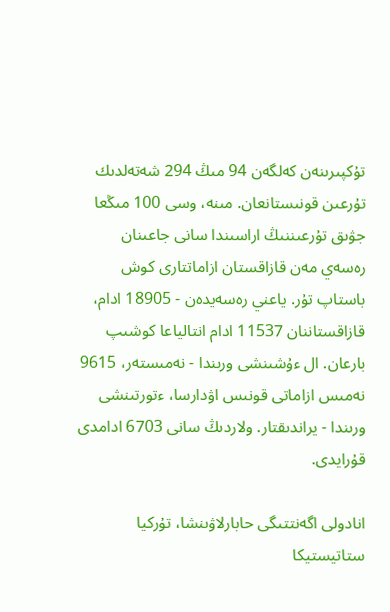تۇكپىرىنەن كەلگەن 94 مىڭ 294 شەتەلدىك تۇرعىن قونىستانعان. مىنە، وسى 100 مىڭعا جۋىق تۇرعىننىڭ اراسىندا سانى جاعىنان رەسەي مەن قازاقستان ازاماتتارى كوش باستاپ تۇر. ياعني رەسەيدەن - 18905 ادام، قازاقستاننان 11537 ادام انتالياعا كوشىپ بارعان. ال ءۇشىنشى ورىندا - نەمىستەر، 9615 نەمىس ازاماتى قونىس اۋدارسا، ءتورتىنشى ورىندا - يراندىقتار. ولاردىڭ سانى 6703 ادامدى قۇرايدى.

انادولى اگەنتتىگى حابارلاۋىنشا، تۇركيا ستاتيستيكا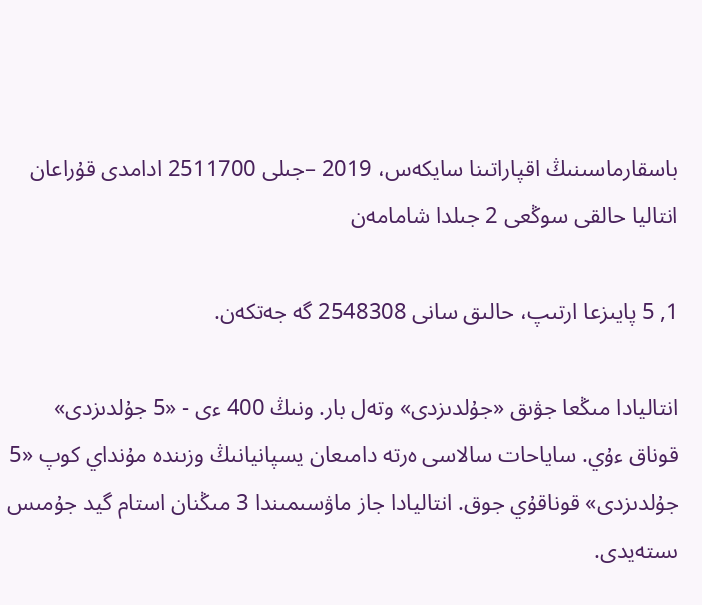باسقارماسىنىڭ اقپاراتىنا سايكەس، 2019 –جىلى 2511700 ادامدى قۇراعان انتاليا حالقى سوڭعى 2 جىلدا شامامەن

1, 5 پايىزعا ارتىپ، حالىق سانى 2548308 گە جەتكەن.

انتاليادا مىڭعا جۋىق «جۇلدىزدى» وتەل بار. ونىڭ 400 ءى - «5 جۇلدىزدى» قوناق ءۇي. ساياحات سالاسى ەرتە دامىعان يسپانيانىڭ وزىندە مۇنداي كوپ «5 جۇلدىزدى» قوناقۇي جوق. انتاليادا جاز ماۋسىمىندا 3 مىڭنان استام گيد جۇمىس ىستەيدى.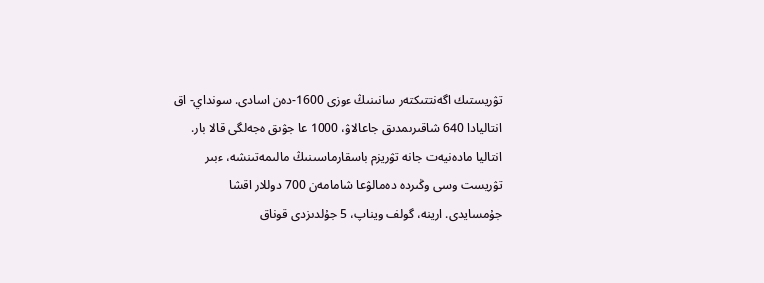تۋريستىك اگەنتتىكتەر سانىنىڭ ءوزى 1600-دەن اسادى. سونداي- اق انتاليادا 640 شاقىرىمدىق جاعالاۋ، 1000 عا جۋىق ەجەلگى قالا بار. انتاليا مادەنيەت جانە تۋريزم باسقارماسىنىڭ مالىمەتىنشە، ءبىر تۋريست وسى وڭىردە دەمالۋعا شامامەن 700 دوللار اقشا جۇمسايدى. ارينە، گولف ويناپ، 5 جۇلدىزدى قوناق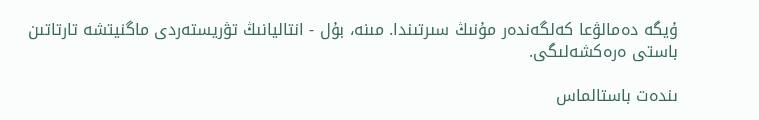ۇيگە دەمالۋعا كەلگەندەر مۇنىڭ سىرتىندا. مىنە، بۇل - انتاليانىڭ تۋريستەردى ماگنيتشە تارتاتىن باستى ەرەكشەلىگى.

ىندەت باستالماس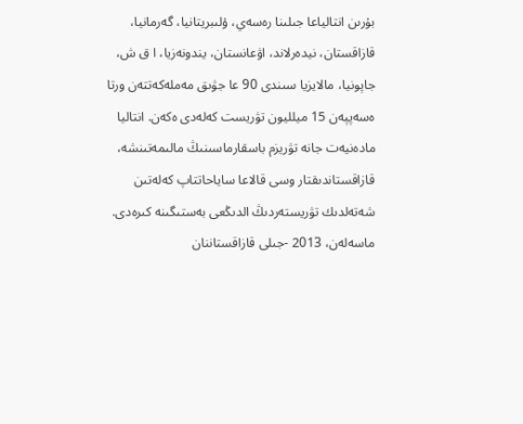بۇرىن انتالياعا جىلىنا رەسەي، ۇلىبريتانيا، گەرمانيا، قازاقستان، نيدەرلاند، اۋعانستان، يندونەزيا، ا ق ش، جاپونيا، مالايزيا سىندى 90 عا جۋىق مەملەكەتتەن ورتا ەسەپپەن 15 ميلليون تۋريست كەلەدى ەكەن. انتاليا مادەنيەت جانە تۋريزم باسقارماسىنىڭ مالىمەتىنشە، قازاقستاندىقتار وسى قالاعا ساياحاتتاپ كەلەتىن شەتەلدىك تۋريستەردىڭ الدىڭعى بەستىگىنە كىرەدى. ماسەلەن، 2013 -جىلى قازاقستاننان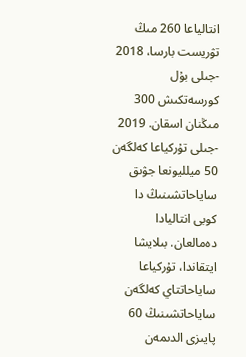انتالياعا 260 مىڭ تۋريست بارسا، 2018 -جىلى بۇل كورسەتكىش 300 مىڭنان اسقان. 2019 -جىلى تۇركياعا كەلگەن 50 ميلليونعا جۋىق ساياحاتشىنىڭ دا كوبى انتاليادا دەمالعان. بىلايشا ايتقاندا، تۇركياعا ساياحاتتاي كەلگەن ساياحاتشىنىڭ 60 پايىزى الدىمەن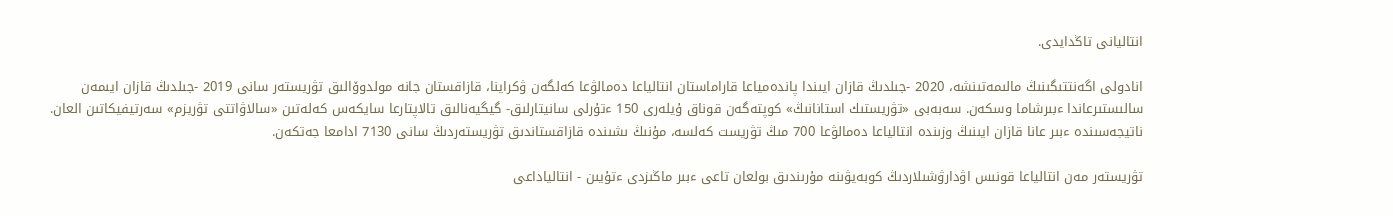انتاليانى تاڭدايدى.

انادولى اگەنتتىگىنىڭ مالىمەتىنشە، 2020 -جىلدىڭ قازان ايىندا پاندەمياعا قاراماستان انتالياعا دەمالۋعا كەلگەن ۋكراينا، قازاقستان جانە مولدوۆالىق تۋريستەر سانى 2019 -جىلدىڭ قازان ايىمەن سالىستىرعاندا ءبىرشاما وسكەن. سەبەبى «تۋريستىك استانانىڭ» كوپتەگەن قوناق ۇيلەرى 150 ءتۇرلى سانيتارلىق- گيگيەنالىق تالاپتارعا سايكەس كەلەتىن «سالاۋاتتى تۋريزم» سەرتيفيكاتىن العان. ناتيجەسىندە ءبىر عانا قازان ايىنىڭ وزىندە انتالياعا دەمالۋعا 700 مىڭ تۋريست كەلسە، مۇنىڭ ىشىندە قازاقستاندىق تۋريستەردىڭ سانى 7130 ادامعا جەتكەن.

تۋريستەر مەن انتالياعا قونىس اۋدارۋشىلاردىڭ كوبەيۋىنە مۇرىندىق بولعان تاعى ءبىر ماڭىزدى ءتۇيىن - انتالياداعى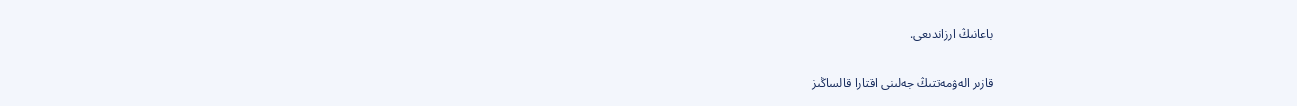باعانىڭ ارزاندىعى.

قازىر الەۋمەتتىڭ جەلىنى اقتارا قالساڭىز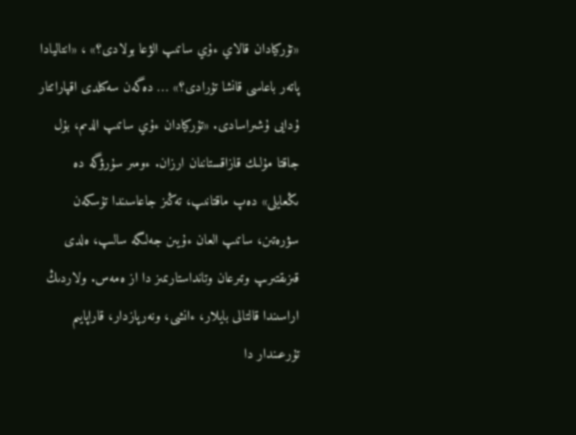«تۇركيادان قالاي ءۇي ساتىپ الۋعا بولادى؟» ، «انتاليادا پاتەر باعاسى قانشا تۇرادى؟» … دەگەن سەكىلدى اقپاراتتار ۇدايى ۇشىراسادى. «تۇركيادان ءۇي ساتىپ الدىم، بۇل جاقتا مۇلىك قازاقستاننان ارزان. ءومىر سۇرۋگە دە ىڭعايلى» دەپ ماقتانىپ، تەڭىز جاعاسىندا تۇسكەن سۋرەتىن، ساتىپ العان ءۇيىن جەلىگە سالىپ، ەلدى قىزىقتىرىپ وتىرعان وتانداستارىمىز دا از ەمەس. ولاردىڭ اراسىندا قالتالى بايلار، ءانشى، ونەرپازدار، قاراپايىم تۇرعىندار دا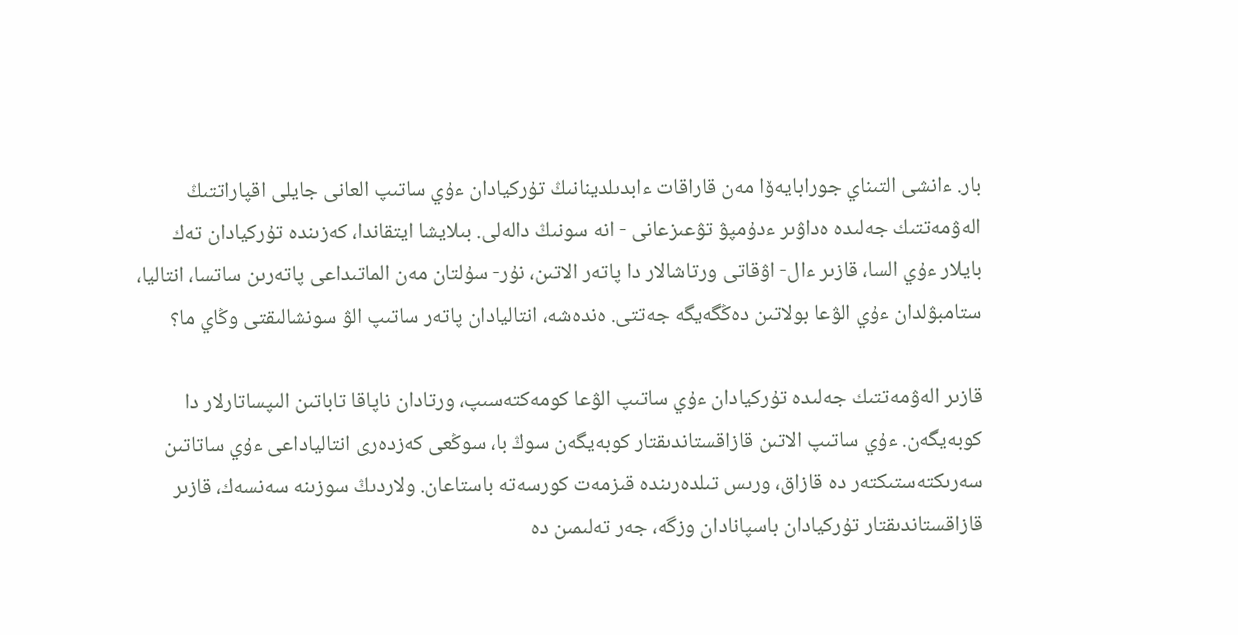بار. ءانشى التىناي جورابايەۆا مەن قاراقات ءابدىلدينانىڭ تۇركيادان ءۇي ساتىپ العانى جايلى اقپاراتتىڭ الەۋمەتتىك جەلىدە ەداۋىر ءدۇمپۋ تۋعىزعانى - انە سونىڭ دالەلى. بىلايشا ايتقاندا، كەزىندە تۇركيادان تەك بايلار ءۇي السا، قازىر ءال- اۋقاتى ورتاشالار دا پاتەر الاتىن، نۇر- سۇلتان مەن الماتىداعى پاتەرىن ساتسا، انتاليا، ستامبۋلدان ءۇي الۋعا بولاتىن دەڭگەيگە جەتتى. ەندەشە، انتاليادان پاتەر ساتىپ الۋ سونشالىقتى وڭاي ما؟

قازىر الەۋمەتتىك جەلىدە تۇركيادان ءۇي ساتىپ الۋعا كومەكتەسىپ، ورتادان ناپاقا تاباتىن الىپساتارلار دا كوبەيگەن. ءۇي ساتىپ الاتىن قازاقستاندىقتار كوبەيگەن سوڭ با، سوڭعى كەزدەرى انتالياداعى ءۇي ساتاتىن سەرىكتەستىكتەر دە قازاق، ورىس تىلدەرىندە قىزمەت كورسەتە باستاعان. ولاردىڭ سوزىنە سەنسەك، قازىر قازاقستاندىقتار تۇركيادان باسپانادان وزگە، جەر تەلىمىن دە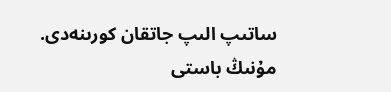ساتىپ الىپ جاتقان كورىنەدى. مۇنىڭ باستى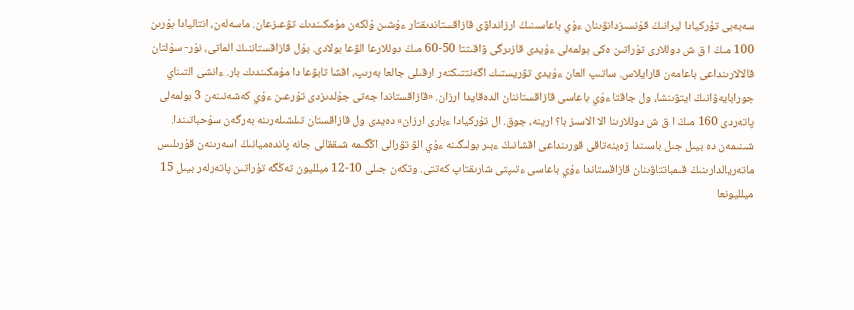سەبەبى تۇركيادا ليرانىڭ قۇنسىزدانۋىنان ءۇي باعاسىنىڭ ارزانداۋى قازاقستاندىقتار ءۇشىن ۇلكەن مۇمكىندىك تۋعىزعان. ماسەلەن، انتاليادا بۇرىن 100 مىڭ ا ق ش دوللارى تۇراتىن ەكى بولمەلى ءۇيدى قازىرگى ۋاقىتتا 50-60 مىڭ دوللارعا الۋعا بولادى. بۇل قازاقستاننىڭ الماتى، نۇر- سۇلتان قالالارىنداعى باعامەن قارايلاس. ساتىپ العان ءۇيدى تۋريستىك اگەنتتىكتەر ارقىلى جالعا بەرىپ، اقشا تابۋعا دا مۇمكىندىك بار. ءانشى التىناي جورابايەۆانىڭ ايتۋىنشا، ول جاقتا ءۇي باعاسى قازاقستاننان الدەقايدا ارزان. «قازاقستاندا جەتى جۇلدىزدى تۇرعىن ءۇي كەشەنىنەن 3 بولمەلى پاتەردى 160 مىڭ ا ق ش دوللارىنا الا الاسىز با؟ ارينە، جوق. ال تۇركيادا ءبارى ارزان» دەيدى ول قازاقستان تىلشىلەرىنە بەرگەن سۇحباتىندا. شىنىمەن دە بيىل جىل باسىندا زەينەتاقى قورىنداعى اقشانىڭ ءبىر بولىگىنە ءۇي الۋ تۋرالى اڭگىمە شىققالى جانە پاندەميانىڭ اسەرىنەن قۇرىلىس ماتەريالدارىنىڭ قىمباتتاۋىنان قازاقستاندا ءۇي باعاسى ءتىپتى شارىقتاپ كەتتى. وتكەن جىلى 10-12 ميلليون تەڭگە تۇراتىن پاتەرلەر بيىل 15 ميلليونعا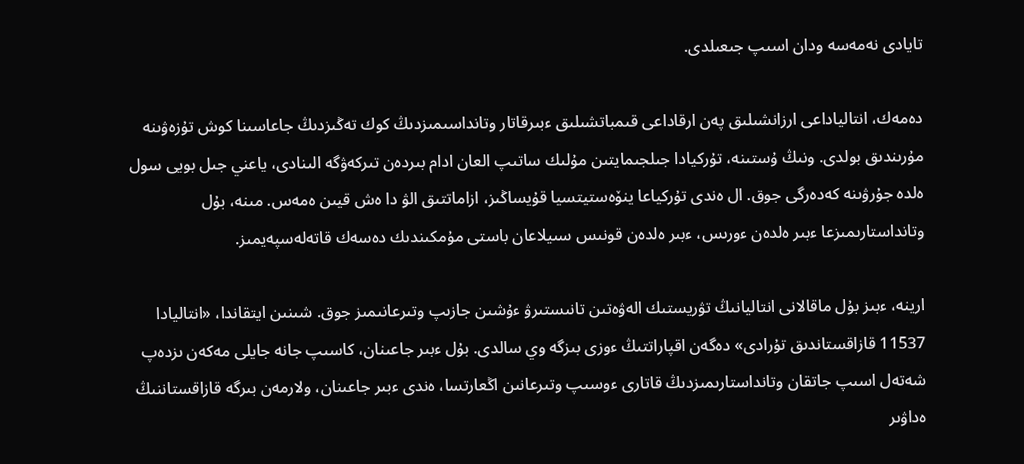تايادى نەمەسە ودان اسىپ جىعىلدى.

دەمەك، انتالياداعى ارزانشىلىق پەن ارقاداعى قىمباتشىلىق ءبىرقاتار وتانداسىمىزدىڭ كوك تەڭىزدىڭ جاعاسىنا كوش تۇزەۋىنە مۇرىندىق بولدى. ونىڭ ۇستىنە، تۇركيادا جىلجىمايتىن مۇلىك ساتىپ العان ادام بىردەن تىركەۋگە الىنادى، ياعني جىل بويى سول ەلدە جۇرۋىنە كەدەرگى جوق. ال ەندى تۇركياعا ينۆەستيتسيا قۇيساڭىز، ازاماتتىق الۋ دا ەش قيىن ەمەس. مىنە، بۇل وتانداستارىمىزعا ءبىر ەلدەن ءورىس، ءبىر ەلدەن قونىس سىيلاعان باستى مۇمكىندىك دەسەك قاتەلەسپەيمىز.

ارينە، ءبىز بۇل ماقالانى انتاليانىڭ تۋريستىك الەۋەتىن تانىستىرۋ ءۇشىن جازىپ وتىرعانىمىز جوق. شىنىن ايتقاندا، «انتاليادا 11537 قازاقستاندىق تۇرادى» دەگەن اقپاراتتىڭ ءوزى بىزگە وي سالدى. بۇل ءبىر جاعىنان، كاسىپ جانە جايلى مەكەن ىزدەپ شەتەل اسىپ جاتقان وتانداستارىمىزدىڭ قاتارى ءوسىپ وتىرعانىن اڭعارتسا، ەندى ءبىر جاعىنان، ولارمەن بىرگە قازاقستاننىڭ ەداۋىر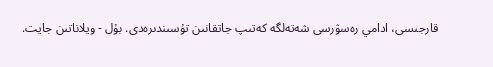قارجىسى، ادامي رەسۋرسى شەتەلگە كەتىپ جاتقانىن تۇسىندىرەدى. بۇل - ويلاناتىن جايت.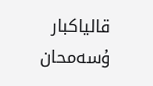قالياكبار ۇسەمحان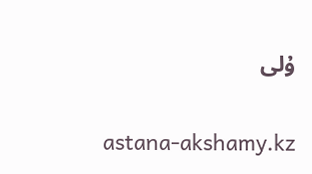ۇلى

astana-akshamy.kz